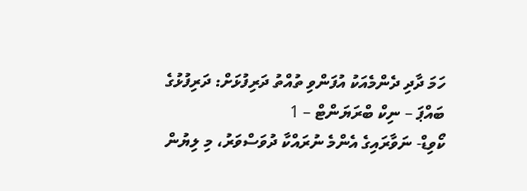ހަމަ ދާދި ދެންމެއަކު އުފަންވި ތުއްތު ދަރިފުޅަށް: ދަރިފުޅުގެ ބައްޕަ – ނިކް ބްރަޔަންޓް – 1
ކޯވިޑް- ނަވާރައިގެ އެންމެ ނުރައްކާ ދުވަސްވަރު، މި ލިޔުން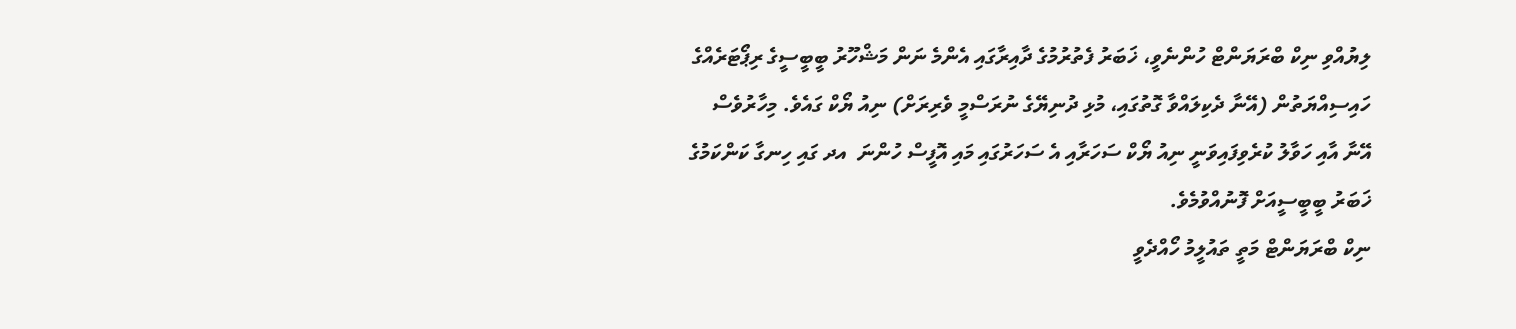ލިޔުއްވި ނިކް ބްރަޔަންޓް ހުންނެވީ، ޚަބަރު ފެތުރުމުގެ ދާއިރާގައި އެންމެ ނަން މަޝްހޫރު ބީބީސީގެ ރިޕޯޓަރެއްގެ ހައިސިއްޔަތުން (އޭނާ ދެކިލައްވާ ގޮތުގައި، މުޅި ދުނިޔޭގެ ނުރަސްމީ ވެރިރަށް) ނިއު ޔޯކް ގައެވެ. މިހާރުވެސް އޭނާ އާއި ހަވާލު ކުރެވިފައިވަނީ ނިއު ޔޯކް ސަހަރާއި އެ ސަހަރުގައި މައި އޮފީސް ހުންނަ  އދ ގައި ހިނގާ ކަންކަމުގެ ޚަބަރު ބީބީސީއަށް ފޮނުއްވުމެވެ.
ނިކް ބްރަޔަންޓް މަތީ ތައުލީމު ހޯއްދެވީ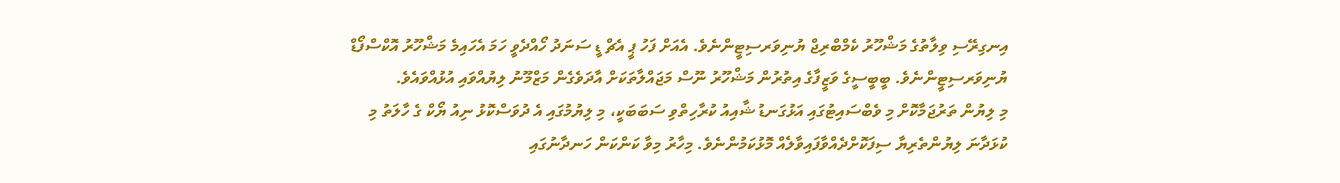އިނގިރޭސި ވިލާތުގެ މަޝްހޫރު ކެމްބްރިޖް ޔުނިވަރސިޓީންނެވެ. އެއަށް ފަހު ޕީ އެޗް ޑީ ސަނަދު ހޯއްދެވީ ހަމަ އެހައިމެ މަޝްހޫރު އޮކްސްފޯޑް ޔުނިވަރސިޓީންނެވެ. ބީބީސީގެ ވަޒީފާގެ އިތުރުން މަޝްހޫރު ނޫސް މަޖައްލާތަކަށް އާދަވެގެން މަޒްމޫނު ލިޔުއްވައި އުޅުއްވައެވެ.
މި ލިޔުން ތަރުޖަމާކޮށް މި ވެބްސައިޓުގައި އަޅުގަނޑު ޝާއިއު ކުރާހިތްވި ސަބަބަކީ، މި ލިޔުމުގައި އެ ދުވަސްކޮޅު ނިއު ޔޯކް ގެ ހާލަތު މި ކުޅަދާނަ ލިޔުންތެރިޔާ ސިފަކޮށްދެއްވާފައިވާލެއް މޮޅުކަމުންނެވެ. މިހާރު މިވާ ކަންކަން ހަނދާނުގައި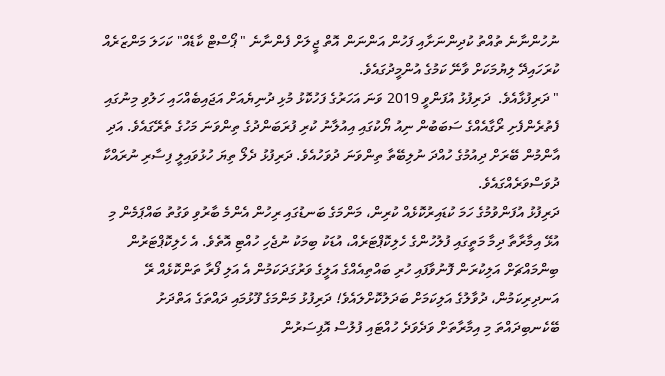ނުހުންނާނެ ތުއްތު ކުދިންނަށާއި ފަހުން އަންނަން އޮތް ޖީލަށް ފެންނާނެ " ޕޯސްޓް ކާޑެއް" ކަހަލަ މަންޒަރެއް ކުރަހައިދޭ ލިޔުމަކަށް ވާނޭ ކަމުގެ އުންމީދުގައެވެ.
" ދަރިފުޅާއެވެ.  ދަރިފުޅު އުފަންވީ 2019 ވަނަ އަހަރުގެ ފަހުކޮޅު މުޅި ދުނިޔެއަށް އަޖައިބެއްހައި ހަލުވި މިނުގައި ފެތުރެންފެށި ރޯގާއެއްގެ ސަބަބުން ނިއު ޔޯކުގައި އިއުލާނު ކުރި ފުރަބަންދުގެ ތިންވަނަ މަހުގެ ތެރޭގައެވެ. އަދި އާންމުން ބޭރަށް ދިއުމުގެ ހުއްދަ ނުލިބޭތާ ތިންވަނަ ދުވަހުއެވެ. ދަރިފުޅު ދެލޯ ތިޔަ ހުޅުވައިލީ ފިސާރި ނުރައްކާ ދުވަސްވަރެއްގައެވެ.
ދަރިފުޅު އުފަންވުމުގެ ހަމަ ކުޑައިރުކޮޅެއް ކުރިން، މަންމަގެ ބަނޑުގައި ރިހުން އެންމެ ބާރުވި ވަގުތު ބައްޕަމެން މި އުޅޭ އިމާރާތާ ދިމާ މަތީގައި ފުލުހުންގެ ހެލިކޮޕްޓަރެއް، އުޑަކު ބިމަކު ނުޖެހި ހުއްޓި އޮތެވެ. އެ ހެލިކޮޕްޓަރުން ބިންމައްޗަށް އަލިކުރަން ފޮނުވާފައި ހުރި ބައްތިއެއްގެ އަލީގެ ވަރުގަދަކަމުން އެ އަލި ފޯރާ ތަންކޮޅެއް ރޭ އަނދިރިކަމުން، ދުވާލުގެ އަލިކަމަށް ބަދަލުކޮށްލައެވެ! ދަރިފުޅު މަންމަގެ ފޫޅުމައި ދައްތަގެ އަތްދަށު ބޭކެނބިދައްތަ މި އިމާރާތަށް ވަދެވަދެ ހުއްޓައި ފުލުސް އޮފިސަރުން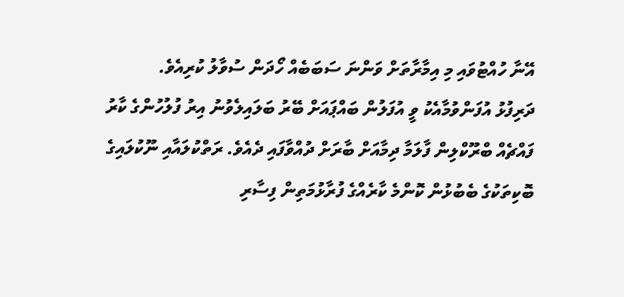އޭނާ ހުއްޓުވައި މި އިމާރާތަށް ވަންނަ ސަބަބެއް ހޯދަން ސުވާލު ކުރިއެވެ.
ދަރިފުޅު އުފަންވުމާއެކު ވީ އުފަލުން ބައްޕައަށް ބޭރު ބަލައިލެވުނު އިރު ފުލުހުންގެ ކާރު ފައްޗެއް ބްރޫކްލިން ފާލަމާ ދިމާއަށް ބާރަށް ދުއްވާފައި ދެއެވެ. ރަތްކުލައާއި ނޫކުލައިގެ ބޮކިތަކުގެ ބެބުޅުން ކޮންމެ ކާރެއްގެ ފުރާޅުމަތިން ފިސާރި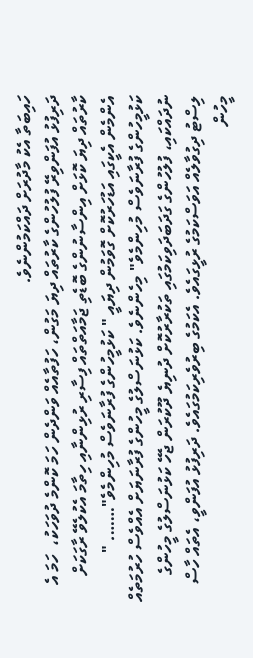ހައިބަތާ އެކު މާދުރަށް ދައްކަމުންނެވެ.
ދަރިފުޅު އުފަންވިރޭ ފުލުހުންގެ ކާރުތައް ދިޔަ މަގުން، ހަފުތާއެއް ވަންދެން ހަމަ ކޮންމެ ދުވަހަކު،  ހަމަ އެ ކާރުތައް ދިޔަ ކޮޅަށް އިންސާނުންގެ ބޮޑެތި ޖަމާއަތްތައް ފިސާރި ރުޅިންނާއި ހިތާމަ އެކުލެވޭ ރާގަކަށް އެންމެން އެކީގައި އަޑުހަރުކޮށް ގޮވަމުން ދިޔައީ " ކަޅުމީހުންގެ ފުރާނަވެސް މުހިންމެވެ"……. " ކަޅުމީހުންގެ ފުރާނަވެސް މުހިންމެވެ" މިހެންނެވެ. ކަޅުނަސްލުގެ މީހުންގެ ފުރާނަޔަށް އެއްވެސް ހުރުމަތެއް ނުދައްކައި، ފުލުހުންގެ ގަދަބަދަވިކަމުގައި ތަކުރާރުކޮށް ދުނިޔެ ދޫކުރަން ޖެހޭ ކަޅުނަސްލުގެ މީހުންގެ ލިސްޓު ދިގުވާލެއް އަވަސްކަމުގެ ރުޅީގައެވެ. އެކަމުގެ ބިރުވެރިކަމުގައެވެ. ދަރިފުޅު އުފަންވީ، އެތައް ހާސް މީހުން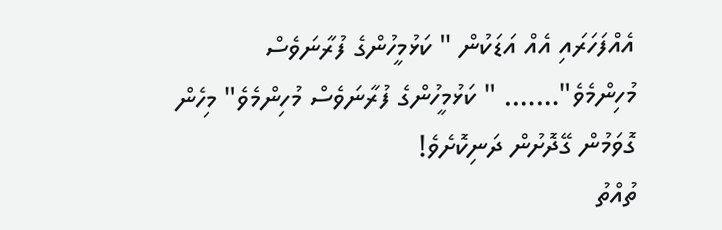އެއްފަހަރައި އެއް އަޑަކުން " ކަޅުމީހުންގެ ފުރާނަވެސް މުހިންމެވެ"……. " ކަޅުމީހުންގެ ފުރާނަވެސް މުހިންމެވެ" މިހެން ގޮވަމުން ގޭދޮށުން ދަނިކޮށެވެ!
ތުއްތު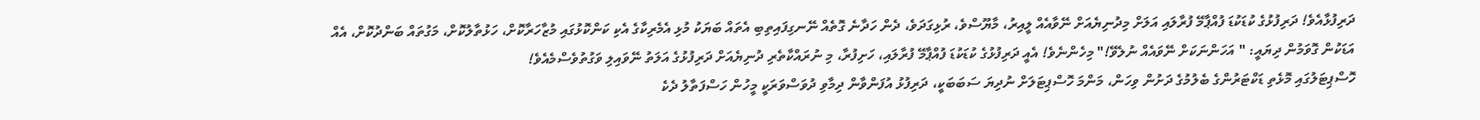ދަރިފުޅާއެވެ! ދަރިފުޅުގެ ކުޑަކުޑަ ފުއްޕާމޭ ފުރާލައި އަލަށް މިދުނިޔެއަށް ނޭވާއެއް ލީއިރު، މާޔޫސްވެ، ރުޅިގަދަވެ، ދެން ހަދާނެ ގޮތެއް ނޭނގިފައިތިބި އެތައް ބަޔަކު މުޅި އެމެރިކާގެ އެކި ކަންކޮޅުގައި މުޒާހަރާކޮށް، ހަޅުތާލުކޮށް، މަގުތައް ބަންދުކޮށް، އެއް އަޑަކުން ގޮވަމުން ދިޔައީ: " އަހަންނަކަށް ނޭވައެއް ނުލެވޭ!" މިހެންނެވެ! އެއީ ދަރިފުޅުގެ ކުޑަކުޑަ ފުއްޕާމޭ ފުރާލައި، ހަށިފުރާ، މި ނުރައްކާތެރި ދުނިޔެއަށް ދަރިފުޅުގެ އަލަތު ނޭވައިލި ވަގުތުވެސްމެއެވެ!
ހޮސްޕިޓަލުގައި މޮޅެތި ޑަކްޓަރުންގެ ބެލުމުގެ ދަށުން ވިހަން، މަންމަ ހޮސްޕިޓަލަށް ނުދިޔަ ސަބަބަކީ، ދަރިފުޅު އުފަންވާން ދިމާވި ދުވަސްވަރަކީ މީހުން ހަސްފަތާލު ދެކެ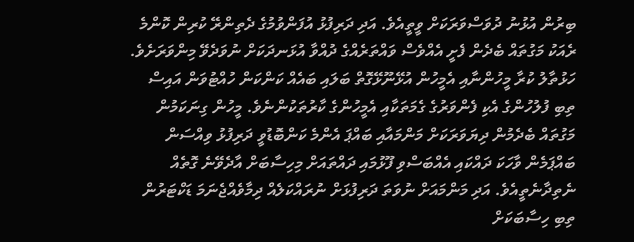ބިރުން އުޅުނު ދުވަސްވަރަކަށް ވީތީއެވެ. އަދި ދަރިފުޅު އުފަންވުމުގެ ދެތިންރޭ ކުރިން ކޮންމެ ރެއަކު މަގުތައް ބެދެން ފެށީ އެއްވެސް ވައްތަރެއްގެ ދުއްވާ އުޅަނދަކަށް ނުވަދެވޭ މިންވަރަށެވެ. ހަޅުތާލު ކުރާ މީހުންނާއި އެމީހުން އުޅޭނޫޅޭގޮތް ބަލައި ބައެއް ކަންކަން ހުއްޓުވަން އައިސް ތިބި ފުލުހުންގެ އެކި ފެންވަރުގެ ގެމަތަކާއި އެމީހުންގެ ކާރުތަކުންނެވެ. މީހުން ގިނަކަމުން މަގުތައް ބެދެމުން ދިޔަވަރަކަށް މަންމައާއި ބައްޕަ އެންމެ ކަންބޮޑުވީ ދަރިފުޅު ވިއްސަން ބައްޕަމެން ވާހަކަ ދައްކައި އެއްބަސްވި ފޫޅުމައި ދައްތައަށް މިހިސާބަށް އާދެވޭނެ ގޮތެއް ނެތިދާނެތީއެވެ. އަދި މަންމައަށް ނުވަތަ ދަރިފުޅަށް ނުރައްކަލެއް ދިމާވެއްޖެނަމަ ޑަކްޓަރުން ތިބި ހިސާބަކަށް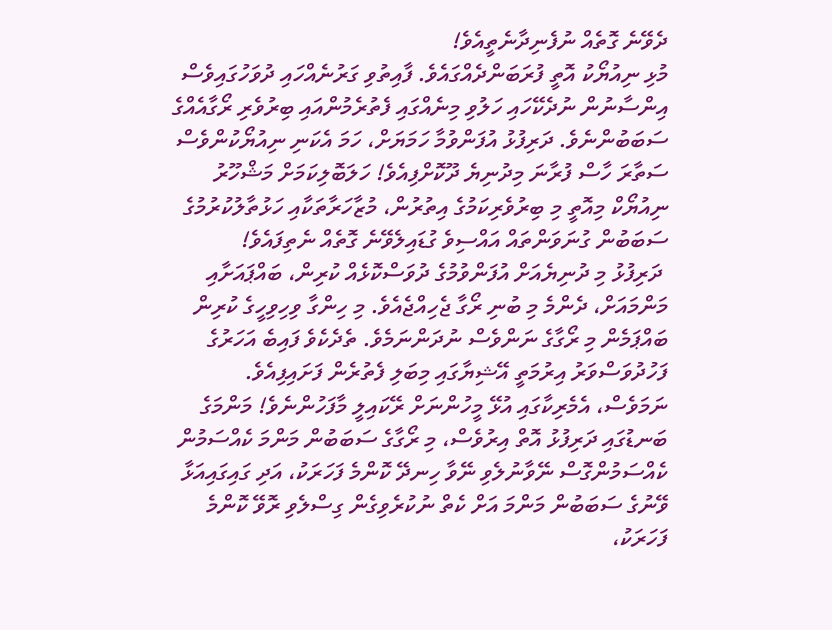ދެވޭނެ ގޮތެއް ނުފެނިދާނެތީއެވެ!
މުޅި ނިއުޔޯކު އޮތީ ފުރަބަންދެއްގައެވެ. ފާއިތުވި ގަރުނެއްހައި ދުވަހުގައިވެސް އިންސާނުން ނުދެކޭހައި ހަލުވި މިނެއްގައި ފެތުރެމުންއައި ބިރުވެރި ރޯގާއެއްގެ ސަބަބުންނެވެ. ދަރިފުޅު އުފަންވުމާ ހަމަޔަށް، ހަމަ އެކަނި ނިއުޔޯކުންވެސް ސަތާރަ ހާސް ފުރާނަ މިދުނިޔެ ދޫކޮށްފިއެވެ! ހަލަބޮލިކަމަށް މަޝްހޫރު ނިއުޔޯކް މިއޮތީ މި ބިރުވެރިކަމުގެ އިތުރުން، މުޒާހަރާތަކާއި ހަޅުތާލުކުރުމުގެ ސަބަބުން ގުނަވަންތައް އައްސިވެ ގުޑައިލެވޭނެ ގޮތެއް ނެތިފައެވެ!
 ދަރިފުޅު މި ދުނިޔެއަށް އުފަންވުމުގެ ދުވަސްކޮޅެއް ކުރިން، ބައްޕައަށާއި މަންމައަށް، ދެންމެ މި ބުނި ރޯގާ ޖެހިއްޖެއެވެ. މި ހިންގާ ވިހިވިހީގެ ކުރިން ބައްޕަމެން މި ރޯގާގެ ނަންވެސް ނުދަންނަމެވެ. ތެދެކެވެ ފައިބެ އަހަރުގެ ފަހުދުވަސްވަރު އިރުމަތީ އޭޝިޔާގައި މިބަލި ފެތުރެން ފަށައިފިއެވެ. ނަމަވެސް، އެމެރިކާގައި އުޅޭ މީހުންނަށް ރޭކައިލީ މާފަހުންނެވެ! މަންމަގެ ބަނޑުގައި ދަރިފުޅު އޮތް އިރުވެސް، މި ރޯގާގެ ސަބަބުން މަންމަ ކެއްސަމުން ކެއްސަމުންގޮސް ނޭވާނުލެވި ނޭވާ ހިނދޭ ކޮންމެ ފަހަރަކު، އަދި ގައިގައިއަޅާ ވޭނުގެ ސަބަބުން މަންމަ އަށް ކެތް ނުކުރެވިގެން ގިސްލެވި ރޮވޭ ކޮންމެ ފަހަރަކު،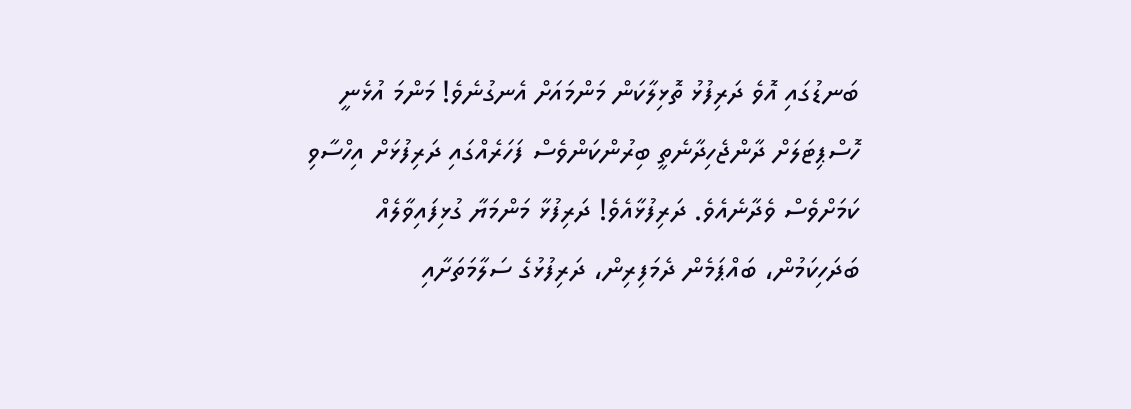ބަނޑުގައި އޮވެ ދަރިފުޅު ތޮޅިލާކަން މަންމައަށް އެނގުނެވެ! މަންމަ އުޅެނީ ހޮސްޕިޓަލަށް ދާންޖެހިދާނެތީ ބިރުންކަންވެސް ފަހަރެއްގައި ދަރިފުޅަށް އިހްސާވި ކަމަށްވެސް ވެދާނެއެވެ. ދަރިފުޅާއެވެ! ދަރިފުޅާ މަންމަޔާ ގުޅިފައިވާލެއް ބަދަހިކަމުން، ބައްޕަމެން ދެމަފިރިން، ދަރިފުޅުގެ ސަލާމަތަށާއި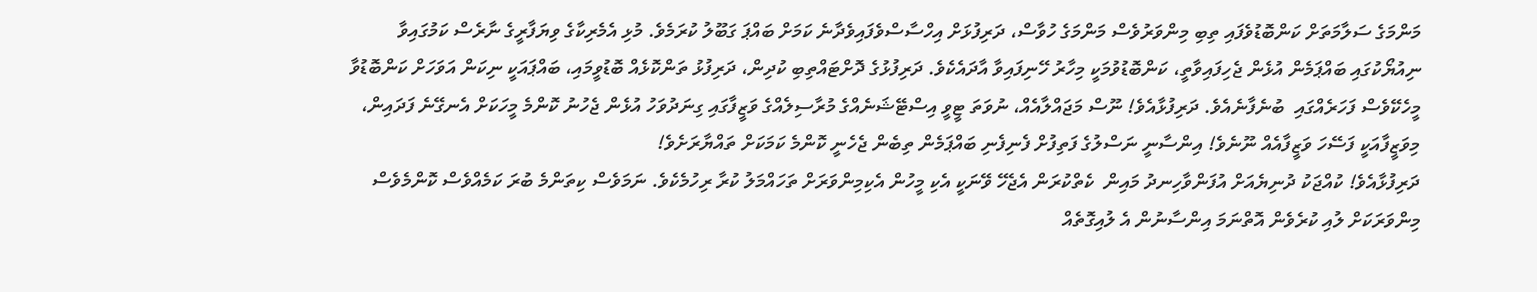މަންމަގެ ސަލާމަތަށް ކަންބޮޑުވެފައި ތިބި މިންވަރުވެސް މަންމަގެ ހުވާސް، ދަރިފުޅަށް އިހްސާސްވެފައިވެދާނެ ކަމަށް ބައްޕަ ގަބޫލު ކުރަމެވެ. މުޅި އެމެރިކާގެ ވިޔަފާރީގެ ނާރެސް ކަމުގައިވާ ނިއުޔޯކުގައި ބައްޕަމެން އުޅެން ޖެހިފައިވާތީ، ކަންބޮޑުވުމަކީ މިހާރު ހޭނިފައިވާ އާދައެކެވެ. ދަރިފުޅުގެ ދޮށްޓައްތިބި ކުދިން، ދަރިފުޅު ތަންކޮޅެއް ބޮޑުވީމައި، ބައްޕައަކީ ނިކަން އަވަހަށް ކަންބޮޑުވާ މީހެކޭވެސް ފަހަރެއްގައި  ބުނެފާނެއެވެ. ދަރިފުޅާއެވެ! ނޫސް މަޖައްލާއެއް، ނުވަތަ ޓީވީ އިސްޓޭޝަނެއްގެ މުރާސިލެއްގެ ވަޒީފާގައި ގިނަދުވަހު އުޅެން ޖެހުނު ކޮންމެ މީހަކަށް އެނގޭނެ ފަދައިން، މިވަޒީފާއަކީ ފަސޭހަ ވަޒީފާއެއް ނޫނެވެ! އިންސާނީ ނަސްލުގެ ފަތިފުށް ފެނިފެނި ބައްޕަމެން ތިބެން ޖެހެނީ ކޮންމެ ކަމަކަށް ތައްޔާރަށެވެ!
ދަރިފުޅާއެވެ! ކުއްޖަކު ދުނިޔެއަށް އުފަންވާހިނދު މައިން  ކެތްކުރަން އެޖެހޭ ވޭނަކީ އެކި މީހުން އެކިމިންވަރަށް ތަހައްމަލު ކުރާ ރިހުމެކެވެ. ނަމަވެސް ކިތަންމެ ބުރަ ކަމެއްވެސް ކޮންމެވެސް މިންވަރަކަށް ލުއި ކުރެވެން އޮތްނަމަ އިންސާނުން އެ ލުއިގޮތެއް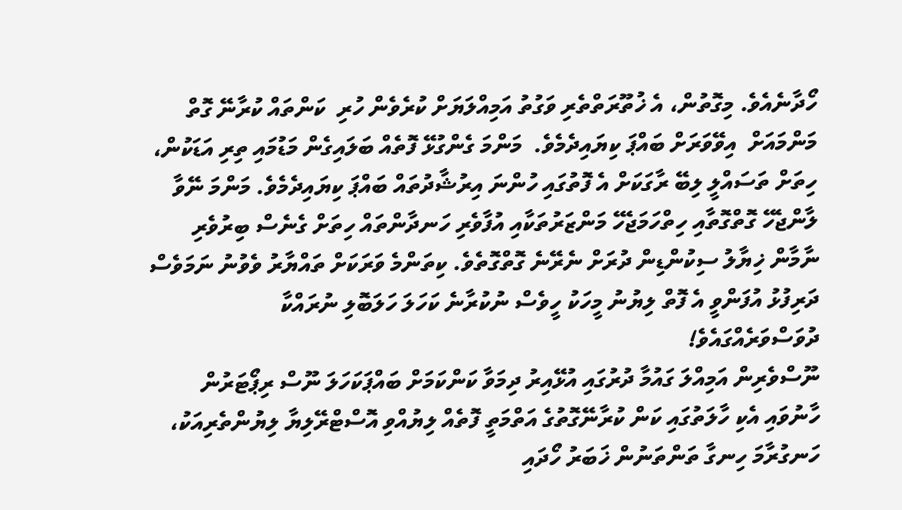ހޯދާނެއެވެ. މިގޮތުން، އެ ޚުތޫރަތްތެރި ވަގުތު އަމިއްލަޔަށް ކުރެވެން ހުރި  ކަންތައް ކުރާނޭ ގޮތް މަންމައަށް  އިވޭވަރަށް ބައްޕަ ކިޔައިދެމެވެ.  މަންމަ ގެންގުޅޭ ފޮތެއް ބަލައިގެން މަޑުމައި ތިރި އަޑަކުން، ހިތަށް ތަސައްލީ ލިބޭ ރާގަކަށް އެ ފޮތުގައި ހުންނަ އިރުޝާދުތައް ބައްޕަ ކިޔައިދެމެވެ. މަންމަ ނޭވާ ލާންޖެހޭ ގޮތްގޮތާއި ހިތްހަމަޖެހޭ މަންޒަރުތަކާއި އުފާވެރި ހަނދާންތައް ހިތަށް ގެނެސް ބިރުވެރި ނާމާން ޚިޔާލު ސިކުންޑިން ދުރަށް ނެރޭނެ ގޮތްގޮތެވެ. ކިތަންމެ ވަރަކަށް ތައްޔާރު ވެވުނު ނަމަވެސް ދަރިފުޅު އުފަންވީ އެ ފޮތް ލިޔުނު މީހަކު ހީވެސް ނުކުރާނެ ކަހަލަ ހަލަބޮލި ނުރައްކާ ދުވަސްވަރެއްގައެވެ!
ނޫސްވެރިން އަމިއްލަ ގައުމާ ދުރުގައި އުޅޭއިރު ދިމަވާ ކަންކަމަށް ބައްޕަކަހަލަ ނޫސް ރިޕޯޓަރުން ހާނުވައި އެކި ހާލަތުގައި ކަން ކުރާނޭގޮތުގެ އަތްމަތީ ފޮތެއް ލިޔުއްވި އޮސްޓްރޭލިޔާ ލިޔުންތެރިއަކު، ހަނގުރާމަ ހިނގާ ތަންތަނުން ޚަބަރު ހޯދައި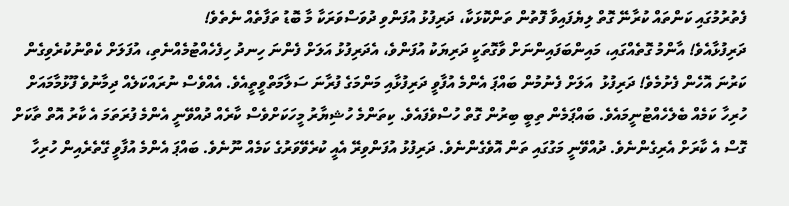ފެތުރުމުގައި ކަންތައް ކުރާނޭ ގޮތް ލިޔެފައިވާ ފޮތުން ތަންކޮޅަކާ، ދަރިފުޅު އުފަންވި ދުވަސްވަރަކާ މާ ބޮޑު ތަފާތެއް ނެތެވެ!
ދަރިފުޅާއެވެ! އާންމު ގޮތެއްގައި، މައިންބަފައިންނަށް ވާގޮތަކީ ދަރިޔަކު އުފަންވެ، އެދަރިފުޅު އަލަށް ފެންނަ ހިނދު ހިފެހެއްޓުމެއްނެތި، އުފަލަށް ކެތްނުކުރެވިގެން ކަރުނަ އޮހެން ފެށުމެވެ! ދަރިފުޅު  އަލަށް ފެނުމުން ބައްޕަ އެންމެ އުފާވީ ދަރިފުޅާއި މަންމަގެ ފުރާނަ ސަލާމަތްވީތީއެވެ. އެއްވެސް ނުރައްކަލެއް ދިމާނުވެ ފޫޅުމާމައަށް ހުރިހާ ކަމެއް ބެލެހެއްޓުނީމައެވެ. ބައްޕަމެން ތިބީ ބިރުން ގޮތް ހުސްވެފައެވެ. ކިތަންމެ ހުޝިޔާރު މީހަކަށްވެސް ކާރެއް ދުއްވޭނީ އެންމެ ފުރަތަމަ އެ ކާރު އޮތް ތާކަށް ގޮސް އެ ކާރަށް އެރިގެންނެވެ. ދުއްވޭނީ މަގުގައި ތަން އޮވެގެންނެވެ. ދަރިފުޅު އުފަންވިރޭ އެއީ ކުރެވޭވަރުގެ ކަމެއް ނޫނެވެ. ބައްޕަ އެންމެ އުފާވީ ގޭތެރެއިން ހުރިހާ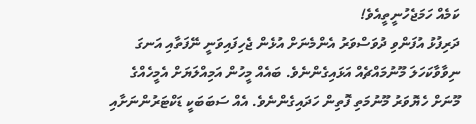ކަމެއް ހަމަޖެހުނީތީއެވެ!
ދަރިފުޅު އުފަންވި ދުވަސްވަރު އެންމެނަށް އުޅެން ޖެހިފައިވަނީ ނޭފަތާއި އަނގަ ނިވާވާކަހަލަ މޫނުމައްޗެއް އަޅައިގެންނެވެ. ބައެއް މީހުން އަމިއްލަޔަށް އެމީހެއްގެ މޫނަށް ހެޔޮވަރު މޫނުމަތި ފޮތިން ހަދައިގެންނެވެ. އެއް ސަބަބަކީ ޑަކްޓަރުންނަށާއި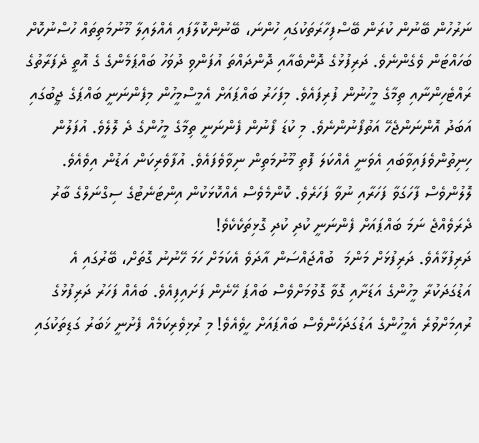ނަރުހުން ބޭނުން ކުރަން ބޭސްފިހާރަތަކުގައި ހުންނަ، ބޭނުންކޮލާފައި އެއްލައިލާ މޫނުމަތިތައް ހުސްނުކޮށް ބަހައްޓަން ވެގެންނެވެ. ދަރިފުޅުގެ ދޮންބެއާއި ދޮންދައްތަ އުފަންވި ދުވަހު ބައްޕަމެންގެ ގެ އޮތީ ދެފަރާތުގެ ރައްޓެހިންނާއި ތިމާގެ މީހުނުން ފުރިފައެވެ. މިފަހަރު ބައްޕައަށް އެމީސްމީހުން މިފެންނަނީ ބައްޕަގެ ޖީބުގައި އަބަދު އޮންނަންޖެހޭ އަތުފޯނުންނެވެ. މި ކުޑަ ފޯނުން ފެންނަނީ ތިމާގެ މީހުންގެ ދެ ލޮލެވެ. އުފަލުން ހިނިތުންވެފައިވާބައި އެވަނީ އެއްކަލަ ފޮތި މޫނުމަތިން ނިވާވެފައެވެ. އުފާވެރިކަން އަޑުން އިވެއެވެ. ލޮލުންވެސް ފާހަގަވާ ފަހަރާއި ނުވާ ފަހަރެވެ. ކޮންމެވެސް އެއްކޮޅަކުން އިންޓަނެޓުގެ ސިގްނަލްގެ ބާރު ދެރަވެއްޖެ ނަމަ ބައްޕައަށް ފެންނަނީ ކުދި ކުދި ގޮޅިތަކެކެވެ!
ދަރިފުޅާއެވެ. ދަރިފުޅަށް މަންމަ  ބުއްޖައްސަން އާދަވެ އެކަމަށް ހަމަ ހޭނުނު ގޮތަށް، ބޭރުގައި އެ އަޑުގަދަކުރާ މީހުންގެ އަޑަށާއި ގޮވާ ގޮވުމަށްވެސް ބައްޕަ ހޭނެން ފަށައިފިއެވެ. ބައެއް ފަހަރު ދަރިފުޅުގެ ރުއިމަށްވުރެ އެމީހުންގެ އަޑުގަދަހެންވެސް ބައްޕައަށް ހީވެއެވެ! މި ރުޅިވެރިކަމެއް ފެށުނީ ޚަބަރު ގަޑިތަކުގައި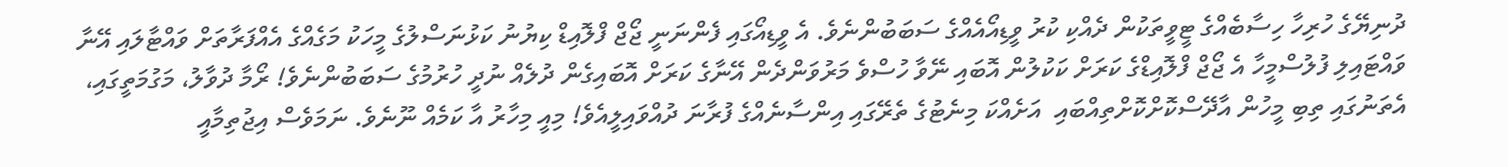ދުނިޔޭގެ ހުރިހާ ހިސާބެއްގެ ޓީވީތަކުން ދެއްކި ކުރު ވީޑިއޯއެއްގެ ސަބަބުންނެވެ. އެ ވީޑިއޯގައި ފެންނަނީ ޖޯޖް ފްލޮއިޑް ކިޔުނު ކަޅުނަސްލުގެ މީހަކު މަގެއްގެ އެއްފަރާތަށް ވައްޓާލައި އޭނާ ވައްޓައިލި ފުލުސްމީހާ އެ ޖޯޖް ފްލޮއިޑްގެ ކަރަށް ކަކުލުން އޮބައި ނޭވާ ހުސްވެ މަރުވަންދެން އޭނާގެ ކަރަށް އޮބައިގެން ދުލެއް ނުދީ ހުރުމުގެ ސަބަބުންނެވެ! ރޯމާ ދުވާލު، މަގުމަތީގައި، އެތަނުގައި ތިބި މީހުން އާދޭސްކޮށްކޮށްތިއްބައި  އަށެއްކަ މިނެޓުގެ ތެރޭގައި އިންސާނެއްގެ ފުރާނަ ދުއްވައިލީއެވެ! މިއީ މިހާރު އާ ކަމެއް ނޫނެވެ. ނަމަވެސް އިޖުތިމާއީ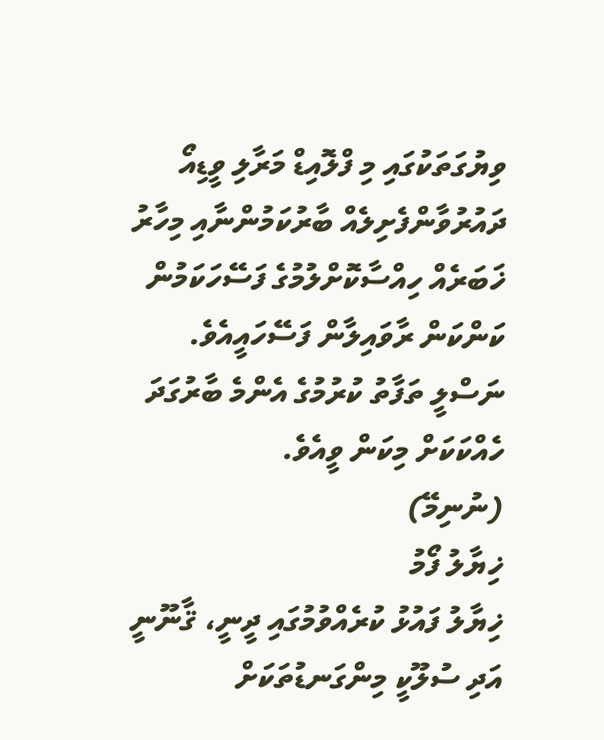ވިޔުގަތަކުގައި މި ފްލޮއިޑް މަރާލި ވީޑިއޯ ދައުރުވާންފެށިލެއް ބާރުކަމުންނާއި މިހާރު ޚަބަރެއް ހިއްސާކޮށްލުމުގެ ފަސޭހަކަމުން ކަންކަން ރާވައިލާން ފަސޭހައީއެވެ. ނަސްލީ ތަފާތު ކުރުމުގެ އެންމެ ބާރުގަދަ ހެއްކަކަށް މިކަން ވީއެވެ.
(ނުނިމޭ)
ޚިޔާލު ފޯމު
ޚިޔާލު ފައުޅު ކުރެއްވުމުގައި ދީނީ، ޤާނޫނީ އަދި ސުލޫކީ މިންގަނޑުތަކަށް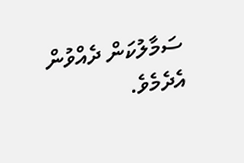ސަމާލުކަން ދެއްވުން އެދެމެވެ.